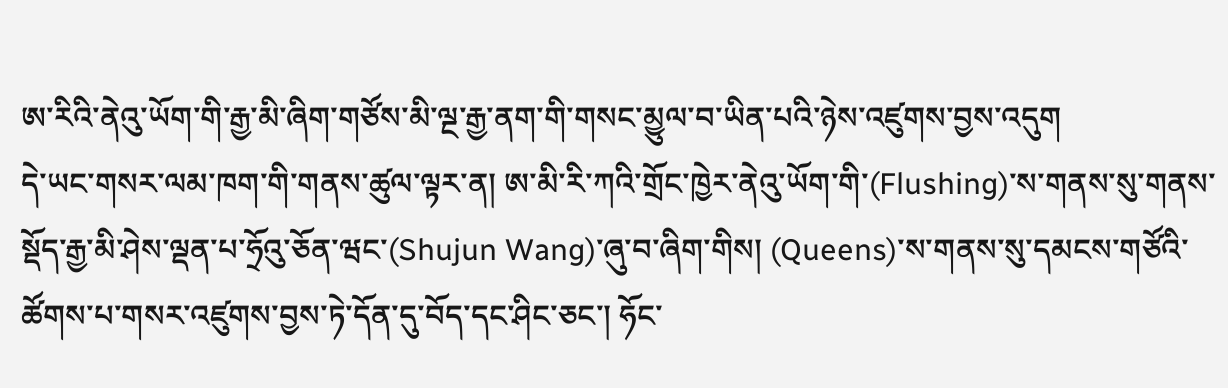ཨ་རིའི་ནེའུ་ཡོག་གི་རྒྱ་མི་ཞིག་གཙོས་མི་ལྔ་རྒྱ་ནག་གི་གསང་མྱུལ་བ་ཡིན་པའི་ཉེས་འཛུགས་བྱས་འདུག
དེ་ཡང་གསར་ལམ་ཁག་གི་གནས་ཚུལ་ལྟར་ན། ཨ་མི་རི་ཀའི་གྲོང་ཁྱེར་ནེའུ་ཡོག་གི་(Flushing)་ས་གནས་སུ་གནས་སྡོད་རྒྱ་མི་ཤེས་ལྡན་པ་ཧྲོའུ་ཅོན་ཝང་(Shujun Wang)་ཞུ་བ་ཞིག་གིས། (Queens)་ས་གནས་སུ་དམངས་གཙོའི་ཚོགས་པ་གསར་འཛུགས་བྱས་ཏེ་དོན་དུ་བོད་དང་ཤིང་ཅང་། ཧོང་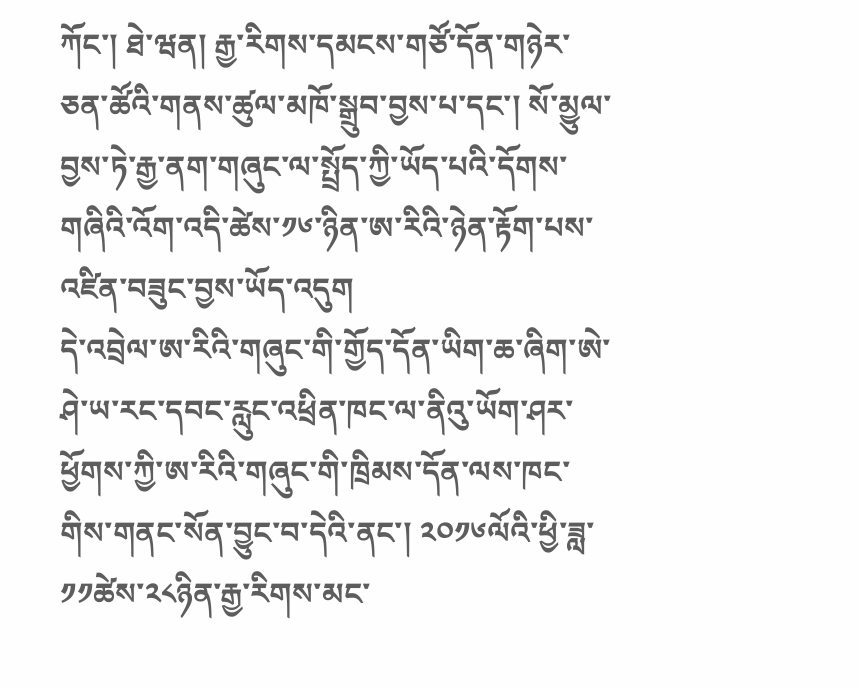ཀོང་། ཐེ་ཝན། རྒྱ་རིགས་དམངས་གཙོ་དོན་གཉེར་ཅན་ཚོའི་གནས་ཚུལ་མཁོ་སྒྲུབ་བྱས་པ་དང་། སོ་མྱུལ་བྱས་ཏེ་རྒྱ་ནག་གཞུང་ལ་སྤྲོད་ཀྱི་ཡོད་པའི་དོགས་གཞིའི་འོག་འདི་ཚེས་༡༦་ཉིན་ཨ་རིའི་ཉེན་རྟོག་པས་འཛིན་བཟུང་བྱས་ཡོད་འདུག
དེ་འབྲེལ་ཨ་རིའི་གཞུང་གི་གྱོད་དོན་ཡིག་ཆ་ཞིག་ཨེ་ཤེ་ཡ་རང་དབང་རླུང་འཕྲིན་ཁང་ལ་ནིའུ་ཡོག་ཤར་ཕྱོགས་ཀྱི་ཨ་རིའི་གཞུང་གི་ཁྲིམས་དོན་ལས་ཁང་གིས་གནང་སོན་བྱུང་བ་དེའི་ནང་། ༢༠༡༦ལོའི་ཕྱི་ཟླ་༡༡ཚེས་༢༨ཉིན་རྒྱ་རིགས་མང་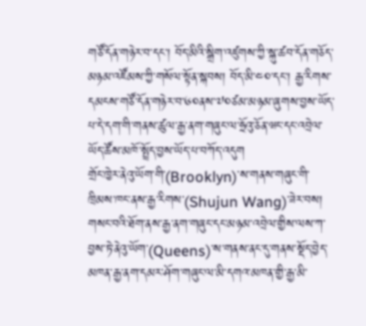གཙོ་དོན་གཉེར་བ་དང་། བོད་མིའི་སྒྲིག་འཛུགས་ཀྱི་སྐུ་ཚབ་དོན་གཅོད་མཉམ་འཛོམས་ཀྱི་གསོལ་སྟོན་སྐབས། བོད་མི་༤༠་དང་། རྒྱ་རིགས་དམངས་གཙོ་དོན་གཉེར་བ་༦༠ནས་༧༠ཙམ་མཉམ་ཞུགས་བྱས་ཡོད་པ་དེ་དག་གི་གནས་ཚུལ་རྒྱ་ནག་གཞུང་ལ་ཧྲོའུ་ཅོན་ཝང་དང་འབྲེལ་ཡོད་ཚོས་མཁོ་སྤྲོད་བྱས་ཡོད་པ་བཀོད་འདུག
གྲོང་ཁྱེར་ནེའུ་ཡོག་གི་(Brooklyn)་ས་གནས་གཞུང་གི་ཁྲིམས་ཁང་ནས་རྒྱ་རིགས་(Shujun Wang)་ཟེར་བས། གསང་བའི་ཐོག་ནས་རྒྱ་ནག་གཞུང་དང་མཉམ་འབྲེལ་གྱིས་ལས་ཀ་བྱས་ཏེ་ནེའུ་ཡོག་(Queens)་ས་གནས་ནང་དུ་གནས་སྡོད་བྱེད་མཁན་རྒྱ་ནག་དམར་ཤོག་གཞུང་ལ་མི་དགའ་མཁན་གྱི་རྒྱ་མི་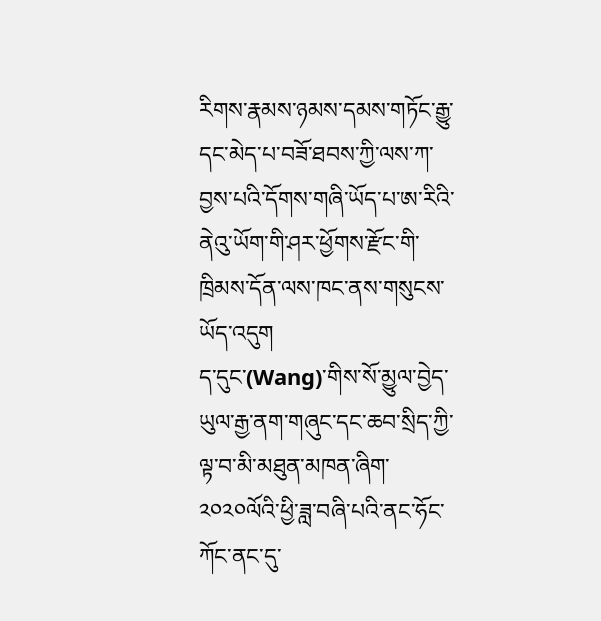རིགས་རྣམས་ཉམས་དམས་གཏོང་རྒྱུ་དང་མེད་པ་བཟོ་ཐབས་ཀྱི་ལས་ཀ་བྱས་པའི་དོགས་གཞི་ཡོད་པ་ཨ་རིའི་ནེའུ་ཡོག་གི་ཤར་ཕྱོགས་རྫོང་གི་ཁྲིམས་དོན་ལས་ཁང་ནས་གསུངས་ཡོད་འདུག
ད་དུང་(Wang)་གིས་སོ་མྱུལ་བྱེད་ཡུལ་རྒྱ་ནག་གཞུང་དང་ཆབ་སྲིད་ཀྱི་ལྟ་བ་མི་མཐུན་མཁན་ཞིག་༢༠༢༠ལོའི་ཕྱི་ཟླ་བཞི་པའི་ནང་ཧོང་ཀོང་ནང་དུ་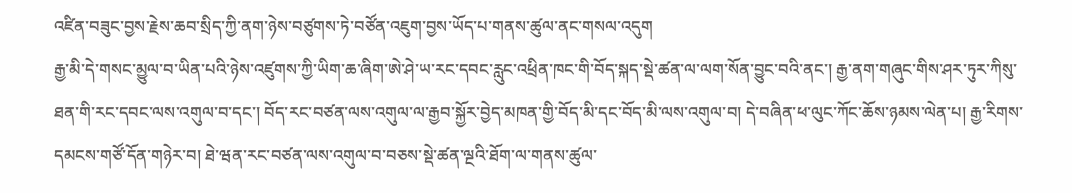འཛིན་བཟུང་བྱས་རྗེས་ཆབ་སྲིད་ཀྱི་ནག་ཉེས་བཙུགས་ཏེ་བཙོན་འཇུག་བྱས་ཡོད་པ་གནས་ཚུལ་ནང་གསལ་འདུག
རྒྱ་མི་དེ་གསང་མྱུལ་བ་ཡིན་པའི་ཉེས་འཛུགས་ཀྱི་ཡིག་ཆ་ཞིག་ཨེ་ཤེ་ཡ་རང་དབང་རླུང་འཕྲིན་ཁང་གི་བོད་སྐད་སྡེ་ཚན་ལ་ལག་སོན་བྱུང་བའི་ནང་། རྒྱ་ནག་གཞུང་གིས་ཤར་ཏུར་ཀིསུ་ཐན་གི་རང་དབང་ལས་འགུལ་བ་དང་། བོད་རང་བཙན་ལས་འགུལ་ལ་རྒྱབ་སྐྱོར་བྱེད་མཁན་གྱི་བོད་མི་དང་བོད་མི་ལས་འགུལ་བ། དེ་བཞིན་ཕ་ལུང་ཀོང་ཆོས་ཉམས་ལེན་པ། རྒྱ་རིགས་དམངས་གཙོ་དོན་གཉེར་བ། ཐེ་ཝན་རང་བཙན་ལས་འགུལ་བ་བཅས་སྡེ་ཚན་ལྔའི་ཐོག་ལ་གནས་ཚུལ་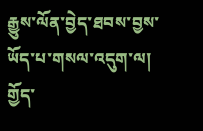རྒྱུས་ལོན་བྱེད་ཐབས་བྱས་ཡོད་པ་གསལ་འདུག་ལ། གྱོད་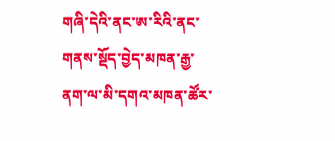གཞི་དེའི་ནང་ཨ་རིའི་ནང་གནས་སྡོད་བྱེད་མཁན་རྒྱ་ནག་ལ་མི་དགའ་མཁན་ཚོར་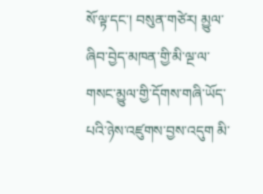སོ་ལྟ་དང་། བསུན་གཙེར། མྱུལ་ཞིབ་བྱེད་མཁན་གྱི་མི་ལྔ་ལ་གསང་མྱུལ་གྱི་དོགས་གཞི་ཡོད་པའི་ཉེས་འཛུགས་བྱས་འདུག མི་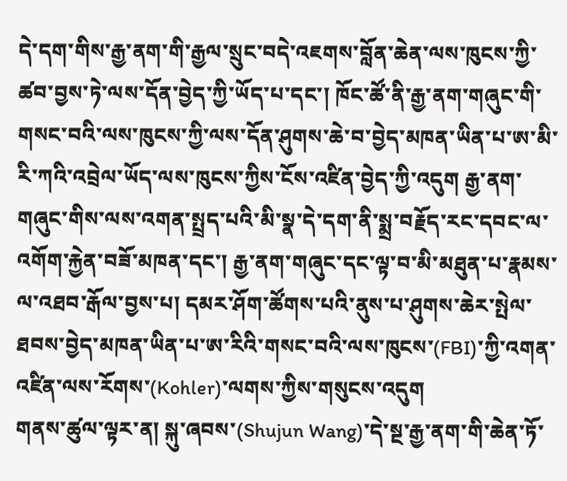དེ་དག་གིས་རྒྱ་ནག་གི་རྒྱལ་སྲུང་བདེ་འཇགས་བློན་ཆེན་ལས་ཁུངས་ཀྱི་ཚབ་བྱས་ཏེ་ལས་དོན་བྱེད་ཀྱི་ཡོད་པ་དང་། ཁོང་ཚོ་ནི་རྒྱ་ནག་གཞུང་གི་གསང་བའི་ལས་ཁུངས་ཀྱི་ལས་དོན་ཤུགས་ཆེ་བ་བྱེད་མཁན་ཡིན་པ་ཨ་མི་རི་ཀའི་འབྲེལ་ཡོད་ལས་ཁུངས་ཀྱིས་ངོས་འཛིན་བྱེད་ཀྱི་འདུག རྒྱ་ནག་གཞུང་གིས་ལས་འགན་སྤྲད་པའི་མི་སྣ་དེ་དག་ནི་སྨྲ་བརྗོད་རང་དབང་ལ་འགོག་རྐྱེན་བཟོ་མཁན་དང་། རྒྱ་ནག་གཞུང་དང་ལྟ་བ་མི་མཐུན་པ་རྣམས་ལ་འཐབ་རྒོལ་བྱས་པ། དམར་ཤོག་ཚོགས་པའི་ནུས་པ་ཤུགས་ཆེར་སྤེལ་ཐབས་བྱེད་མཁན་ཡིན་པ་ཨ་རིའི་གསང་བའི་ལས་ཁུངས་(FBI)་ཀྱི་འགན་འཛིན་ལས་རོགས་(Kohler)་ལགས་ཀྱིས་གསུངས་འདུག
གནས་ཚུལ་ལྟར་ན། སྐུ་ཞབས་(Shujun Wang)་དེ་སྔ་རྒྱ་ནག་གི་ཆེན་ཏོ་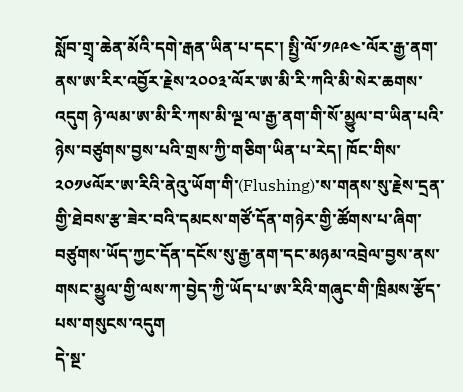སློབ་གྲྭ་ཆེན་མོའི་དགེ་རྒན་ཡིན་པ་དང་། སྤྱི་ལོ་༡༩༩༤་ལོར་རྒྱ་ནག་ནས་ཨ་རིར་འབྱོར་རྗེས་༢༠༠༣་ལོར་ཨ་མི་རི་ཀའི་མི་སེར་ཆགས་འདུག ཉེ་ལམ་ཨ་མི་རི་ཀས་མི་ལྔ་ལ་རྒྱ་ནག་གི་སོ་མྱུལ་བ་ཡིན་པའི་ཉེས་བཙུགས་བྱས་པའི་གྲས་ཀྱི་གཅིག་ཡིན་པ་རེད། ཁོང་གིས་༢༠༡༦ལོར་ཨ་རིའི་ནེའུ་ཡོག་གི་(Flushing)་ས་གནས་སུ་རྗེས་དྲན་གྱི་ཐེབས་རྩ་ཟེར་བའི་དམངས་གཙོ་དོན་གཉེར་གྱི་ཚོགས་པ་ཞིག་བཙུགས་ཡོད་ཀྱང་དོན་དངོས་སུ་རྒྱ་ནག་དང་མཉམ་འབྲེལ་བྱས་ནས་གསང་མྱུལ་གྱི་ལས་ཀ་བྱེད་ཀྱི་ཡོད་པ་ཨ་རིའི་གཞུང་གི་ཁྲིམས་རྩོད་པས་གསུངས་འདུག
དེ་སྔ་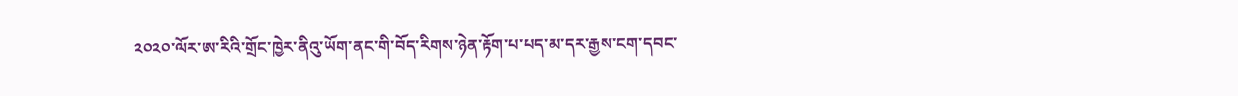༢༠༢༠་ལོར་ཨ་རིའི་གྲོང་ཁྱེར་ནིའུ་ཡོག་ནང་གི་བོད་རིགས་ཉེན་རྟོག་པ་པད་མ་དར་རྒྱས་ངག་དབང་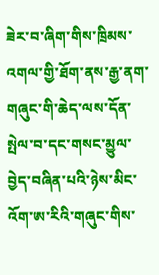ཟེར་བ་ཞིག་གིས་ཁྲིམས་འགལ་གྱི་ཐོག་ནས་རྒྱ་ནག་གཞུང་གི་ཆེད་ལས་དོན་སྤེལ་བ་དང་གསང་མྱུལ་བྱེད་བཞིན་པའི་ཉེས་མིང་འོག་ཨ་རིའི་གཞུང་གིས་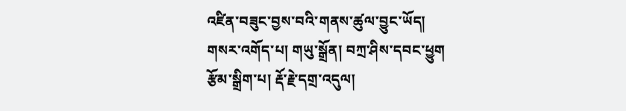འཛིན་བཟུང་བྱས་བའི་གནས་ཚུལ་བྱུང་ཡོད།
གསར་འགོད་པ། གཡུ་སྒྲོན། བཀྲ་ཤིས་དབང་ཕྱུག
རྩོམ་སྒྲིག་པ། རྡོ་རྗེ་དགྲ་འདུལ།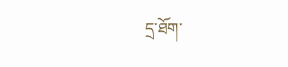དྲ་ཐོག་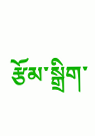རྩོམ་སྒྲིག་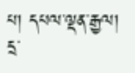པ། དཔལ་ལྡན་རྒྱལ།
དྲ་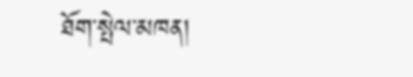ཐོག་སྤེལ་མཁན།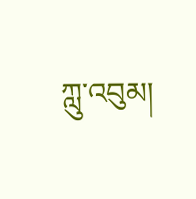ཀླུ་འབུམ།